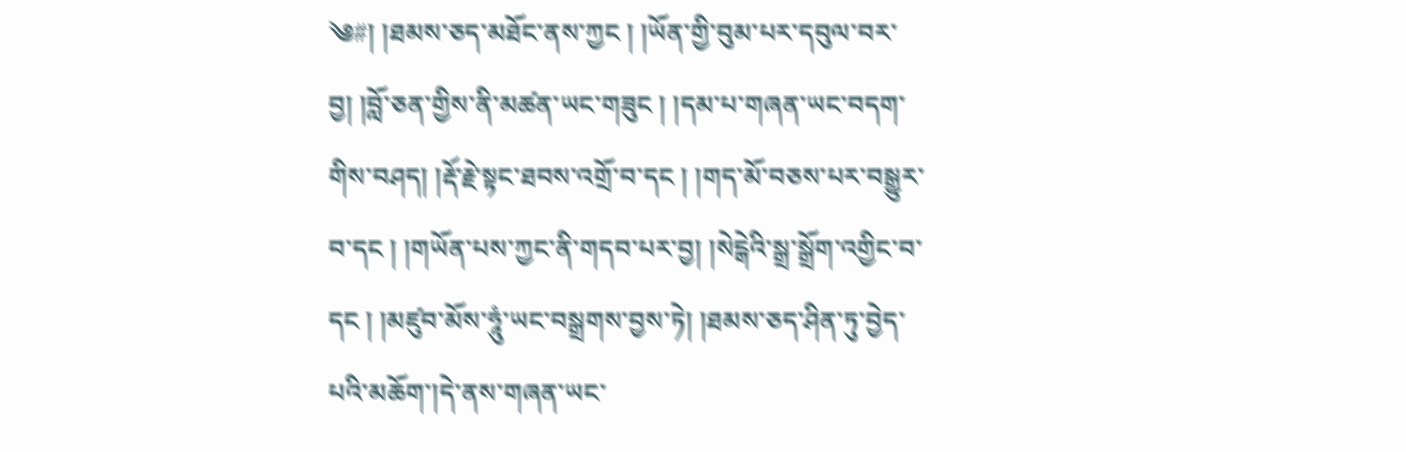༄#། །ཐམས་ཅད་མཐོང་ནས་ཀྱང ། །ཡོན་གྱི་བུམ་པར་དབུལ་བར་བྱ། །བློ་ཅན་གྱིས་ནི་མཚན་ཡང་གཟུང ། །དམ་པ་གཞན་ཡང་བདག་གིས་བཤད། །རྡོ་རྗེ་སྟང་ཐབས་འགྲོ་བ་དང ། །གད་མོ་བཅས་པར་བསྒྱུར་བ་དང ། །གཡོན་པས་ཀྱང་ནི་གདབ་པར་བྱ། །སེངྒེའི་སྒྲ་སྒྲོག་འགྱིང་བ་དང ། །མཛུབ་མོས་ཧཱུཾ་ཡང་བསྒྲགས་བྱས་ཏེ། །ཐམས་ཅད་ཤིན་ཏུ་བྱེད་པའི་མཆོག་།དེ་ནས་གཞན་ཡང་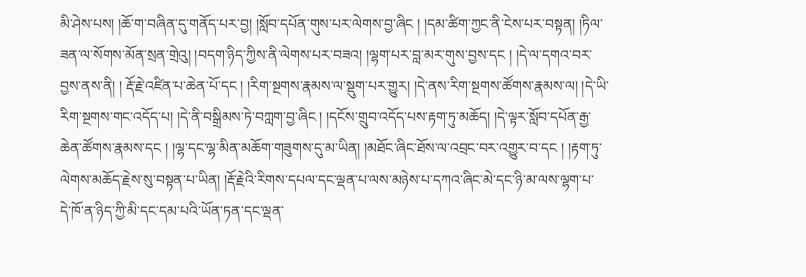མི་ཤེས་པས། །ཆོ་ག་བཞིན་དུ་གནོད་པར་བྱ། །སློབ་དཔོན་གུས་པར་ལེགས་བྱ་ཞིང ། །དམ་ཚིག་ཀྱང་ནི་ངེས་པར་བསྟན། །ཏིལ་ཟན་ལ་སོགས་མོན་སྲན་གྲེའུ། །བདག་ཉིད་ཀྱིས་ནི་ལེགས་པར་བཟའ། །ལྷག་པར་བླ་མར་གུས་བྱས་དང ། །དེ་ལ་དགའ་བར་བྱས་ནས་ནི། ། རྡོ་རྗེ་འཛིན་པ་ཆེན་པོ་དང ། །རིག་སྔགས་རྣམས་ལ་སྡུག་པར་གྱུར། །དེ་ནས་རིག་སྔགས་ཚོགས་རྣམས་ལ། །དེ་ཡི་རིག་སྔགས་གང་འདོད་པ། །དེ་ནི་བསྒྲིམས་ཏེ་བཀླག་བྱ་ཞིང ། །དངོས་གྲུབ་འདོད་པས་རྟག་ཏུ་མཆོད། །དེ་ལྟར་སློབ་དཔོན་རྒྱ་ཆེན་ཚོགས་རྣམས་དང ། །ལྷ་དང་ལྷ་མིན་མཆོག་གཟུགས་དུ་མ་ཡིན། །མཐོང་ཞིང་ཐོས་ལ་འབྲང་བར་འགྱུར་བ་དང ། །རྟག་ཏུ་ལེགས་མཆོད་རྗེས་སུ་བསྟན་པ་ཡིན། །རྡོ་རྗེའི་རིགས་དཔལ་དང་ལྡན་པ་ལས་མཉེས་པ་དཀའ་ཞིང་མེ་དང་ཉི་མ་ལས་ལྷག་པ་
དེ་ཁོ་ན་ཉིད་ཀྱི་མི་དང་དམ་པའི་ཡོན་ཏན་དང་ལྡན་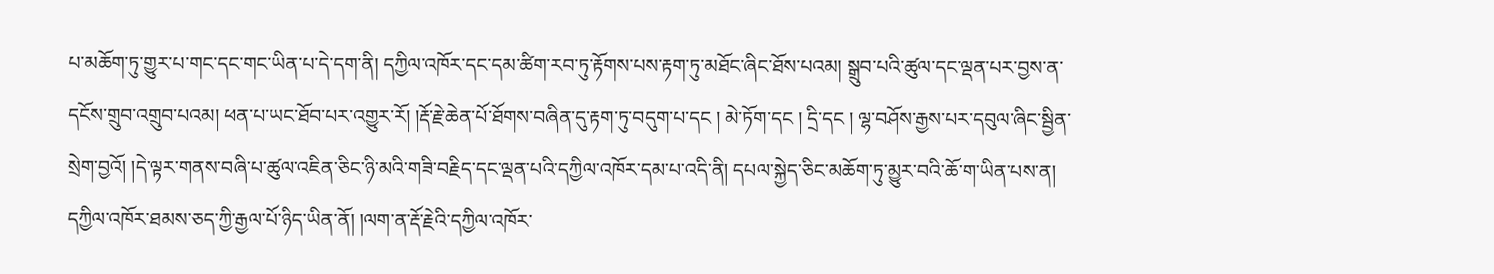པ་མཆོག་ཏུ་གྱུར་པ་གང་དང་གང་ཡིན་པ་དེ་དག་ནི། དཀྱིལ་འཁོར་དང་དམ་ཚིག་རབ་ཏུ་རྟོགས་པས་རྟག་ཏུ་མཐོང་ཞིང་ཐོས་པའམ། སྒྲུབ་པའི་ཚུལ་དང་ལྡན་པར་བྱས་ན་དངོས་གྲུབ་འགྲུབ་པའམ། ཕན་པ་ཡང་ཐོབ་པར་འགྱུར་རོ། །རྡོ་རྗེ་ཆེན་པོ་ཐོགས་བཞིན་དུ་རྟག་ཏུ་བདུག་པ་དང ། མེ་ཏོག་དང ། དྲི་དང ། ལྷ་བཤོས་རྒྱས་པར་དབུལ་ཞིང་སྦྱིན་སྲེག་བྱའོ། །དེ་ལྟར་གནས་བཞི་པ་ཚུལ་འཇིན་ཅིང་ཉི་མའི་གཟི་བརྗིད་དང་ལྡན་པའི་དཀྱིལ་འཁོར་དམ་པ་འདི་ནི། དཔལ་སྐྱེད་ཅིང་མཆོག་ཏུ་མྱུར་བའི་ཆོ་ག་ཡིན་པས་ན། དཀྱིལ་འཁོར་ཐམས་ཅད་ཀྱི་རྒྱལ་པོ་ཉིད་ཡིན་ནོ། །ལག་ན་རྡོ་རྗེའི་དཀྱིལ་འཁོར་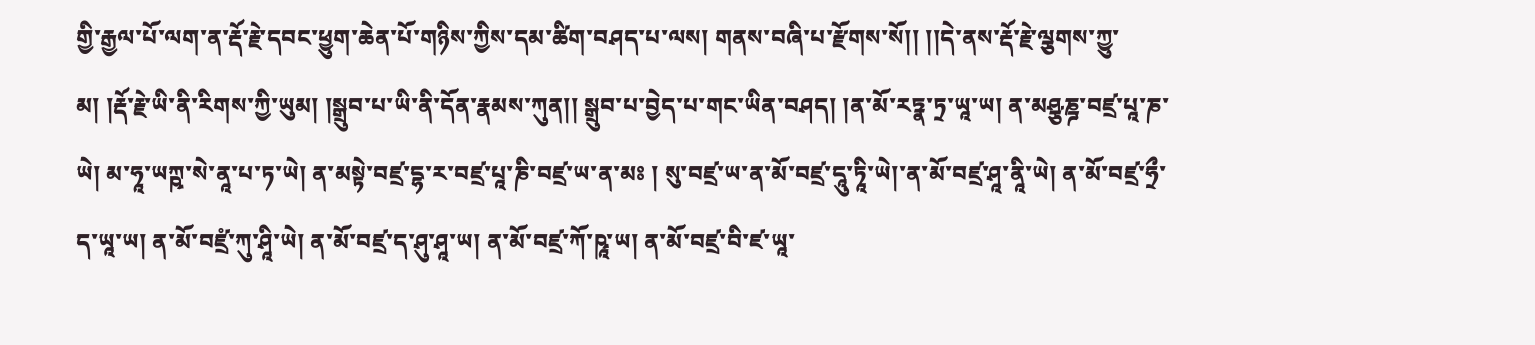གྱི་རྒྱལ་པོ་ལག་ན་རྡོ་རྗེ་དབང་ཕྱུག་ཆེན་པོ་གཉིས་ཀྱིས་དམ་ཚིག་བཤད་པ་ལས། གནས་བཞི་པ་རྫོགས་སོ།། །།དེ་ནས་རྡོ་རྗེ་ལྕགས་ཀྱུ་མ། །རྡོ་རྗེ་ཡི་ནི་རིགས་ཀྱི་ཡུམ། །སྒྲུབ་པ་ཡི་ནི་དོན་རྣམས་ཀུན།། སྒྲུབ་པ་བྱེད་པ་གང་ཡིན་བཤད། །ན་མོ་རཏྣ་ཏྲ་ཡཱ་ཡ། ན་མཤྩཎྜ་བཛྲ་པཱ་ཎ་ཡེ། མ་ཧཱ་ཡཀྵ་སེ་ནཱ་པ་ཏ་ཡེ། ན་མསྟེ་བཛྲ་དྷ་ར་བཛྲ་པཱ་ཎི་བཛྲ་ཡ་ན་མཿ ། སུ་བཛྲ་ཡ་ན་མོ་བཛྲ་དཱུ་ཏཱི་ཡེ།་ན་མོ་བཛྲ་ཤཱ་ནཱི་ཡེ། ན་མོ་བཛྲ་ཧྲྀ་ད་ཡཱ་ཡ། ན་མོ་བཛྲཾ་ཀུ་ཤཱི་ཡེ། ན་མོ་བཛྲ་ད་ཤུ་ཤཱ་ཡ། ན་མོ་བཛྲ་ཀོ་ཥཱ་ཡ། ན་མོ་བཛྲ་བི་ཛ་ཡཱ་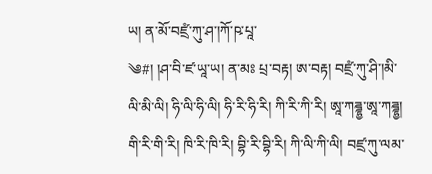ཡ། ན་མོ་བཛྲཾ་ཀུ་ཤ་།ཀོ་ཥ་པཱ་
༄#། །ཤ་བི་ཛ་ཡཱ་ཡ། ན་མཿ པྲ་བརྟ། ཨ་བརྟ། བཛྲཾ་ཀུ་ཤི་།མི་ལི་མི་ལི། ཧི་ལི་ཧི་ལི། ཧི་རི་ཧི་རི། ཀི་རི་ཀི་རི། ཨཱ་ཀཌྜྷྱ་ཨཱ་ཀཌྜྷྱ། གི་རི་གི་རི། ཁི་རི་ཁི་རི། བྷི་རི་བྷི་རི། ཀི་ལི་ཀི་ལི། བཛྲ་ཀུ་ལམ་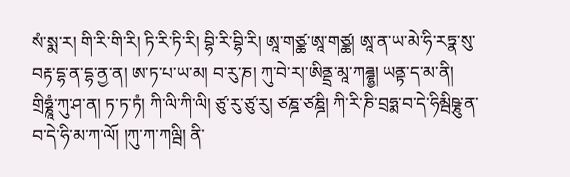སཾ་སྨ་ར། གི་རི་གི་རི། ཏི་རི་ཏི་རི། བྷི་རི་བྷི་རི། ཨཱ་གཙྪ་ཨཱ་གཙྪ། ཨཱ་ན་ཡ་མེ་ཧི་རཏྣ་སུ་བརྟ་དྷ་ན་དྷ་ནྱ་ན། ཨ་ཏ་པ་ཡ་མ། བ་རུ་ཎ། ཀུ་བེ་ར།་ཨིནྡྲ་མཱ་ཀཌྜྷྱ། ཡནྟ་ད་མ་ནི། གྲིཧྞཱཾ་ཀུ་ཤ་ན། ཏ་ཏ་ཏཾ། ཀི་ལི་ཀི་ལི། ཙུ་རུ་ཙུ་རུ། ཙཎྜ་ཙཎྜི། ཀི་རི་ཎི་བྲཧྨ་བ་དེ་ཧིམྦིཥྞུ་ན་བ་དེ་ཧི་མ་ཀ་ལོ། །ཀུ་ཀ་ཀལྦི། ནི་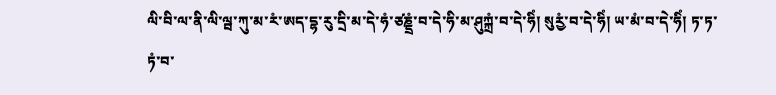ལི་བི་ལ་ནི་ལི་ལྦ་ཀུ་མ་རཾ་ཨད་དྷ་རུ་དྲི་མ་དེ་ཧཾ་ཙཎྡྲཾ་བ་དེ་ཧི་མ་ཤུཀྐྲཾ་བ་དེ་ཧིཾ། སུརྱཾ་བ་དེ་ཧིཾ། ཡ་མཾ་བ་དེ་ཧིཾ། ཏ་ཏ་ཏཾ་བ་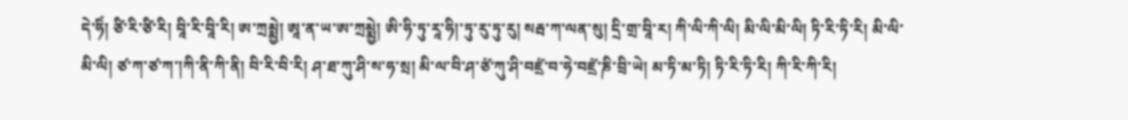དེ་ཧིཾ། ཙི་རི་ཙི་རི། བཱི་རི་བཱི་རི། ཨ་ཀྲམྨྱེ། ཨཱ་ན་ཡ་ཨ་ཀྲམྨྱེ། ཨི་ཧི་ཏུ་རཱ་ཧི།་ཏུ་རུ་ཏུ་རུ། སརྦ་ཀ་ལན་སུ། དྲི་གྲ་བཱི་ར། ཀི་ལི་ཀི་ལི། མི་ལི་མི་ལི། ཏི་རི་ཏི་རི། མི་ལི་མི་ལི། ཙ་ཀ་ཙ་ཀ་།ཀི་ནི་ཀི་ནི། བི་རི་བི་རི། ཤ་ཐ་ཀུ་ཤི་ས་ཧ་སྲ། མི་ལ་བི་ཤ་ཙཾ་ཀུ་ཤི་བཛྲཾ་བ་ཧེ་བཛྲཾ་ཎི་བྲི་ཡེ། མ་ཏི་མ་ཏི། ཏི་རི་ཏི་རི། ཀི་རི་ཀི་རི།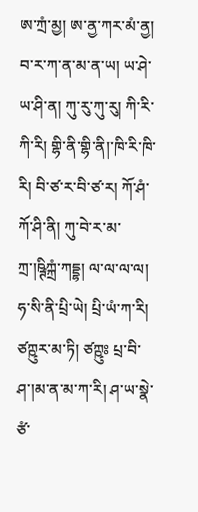ཨ་ཀྲཾ་མྱ། ཨ་ནྱ་ཀར་མཾ་ནྱ། བ་ར་ཀ་ན་མ་ན་ཡ། ཡ་ཤེ་ཡ་ཤི་ན། ཀུ་རུ་ཀུ་རུ། ཀི་རི་ཀི་རི། གྷི་ནི་གྷི་ནི།་ཁི་རི་ཁི་རི། བི་ཙ་ར་བི་ཙ་ར། ཀོ་ཤཾ་ཀོ་ཤི་ནི། ཀུ་བེ་ར་མ་ཀྲ་།ཥྚིཀྐྲཾ་ཀདྡྷ། ལ་ལ་ལ་ལ། ཧ་སི་ནི་པྲི་ཡེ། པྲི་ཡཾ་ཀ་རི། ཙཀྵུར་མ་ཏི། ཙཀྵུཿ པྲ་བི་ཤ་།མ་ན་མ་ཀ་རི། ཤ་ཡ་སྣེ་
ཙཾ་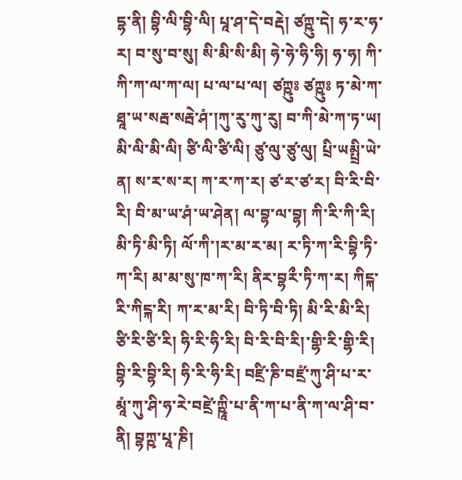དྷ་ནི། བྷི་ལི་བྷི་ལི། པཱ་ཤ་དེ་བརྡེ། ཙཀྵུ་དེ། ཧ་ར་ཧ་ར། བ་སུ་བ་སུ། སི་མི་སི་མི། ཧེ་ཧེ་ཧི་ཧི། ཧ་ཧ། ཀི་ཀི་ཀ་ལ་ཀ་ལ། པ་ལ་པ་ལ། ཙཀྵུཿ ཙཀྵུཿ ཏ་མེ་ཀ་ཐཱ་ཡ་སརྦ་སརྦེ་ཤཾ་།ཀུ་རུ་ཀུ་རུ། བ་ཀི་མེ་ཀ་ཏ་ཡ། མི་ལི་མི་ལི། ཙི་ལི་ཙི་ལི། ཙུ་ལུ་ཙུ་ལུ། པྲི་ཡམྤྲི་ཡེ་ན། ས་ར་ས་ར། ཀ་ར་ཀ་ར། ཙ་ར་ཙ་ར། བི་རི་བི་རི། བི་མ་ཡ་ཤཾ་ཡ་ཤེན། ལ་བྷ་ལ་བྷ། ཀི་རི་ཀི་རི། མི་ཏི་མི་ཏི། ལོ་ཀི་།ར་མ་ར་མ། ར་ཏི་ཀ་རི་བྷི་ཏི་ཀ་རི། མ་མ་སུ་ཁ་ཀ་རི། ནིར་བྷརྀ་ཏི་ཀ་ར། ཀིངྐ་རི་ཀིངྐ་རི། ཀ་ར་མ་རི། བི་ཏི་བི་ཏི། མི་རི་མི་རི། ཙི་རི་ཙི་རི། ཧི་རི་ཧི་རི། བི་རི་བི་རི།་གྷི་རི་གྷི་རི། བྷི་རི་བྷི་རི། ཧི་རི་ཧི་རི། བཛྲི་ཎི་བཛྲཾ་ཀུ་ཤི་པ་ར་མཱཾ་ཀུ་ཤི་ཧ་རེ་བཛྲེ་ཀྵཱི་པ་ནི་ཀ་པ་ནི་ཀ་ལ་ཤི་བ་ནི། བྷཀྵ་པཱ་ཎི།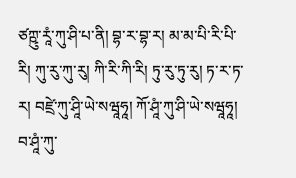ཙཀྵུ་རཱཾ་ཀུ་ཤི་པ་ནི། བྷ་ར་བྷ་ར། མ་མ་པི་རི་པི་རི། ཀུ་རུ་ཀུ་རུ། ཀི་རི་ཀི་རི། ཏུ་རུ་ཏུ་རུ། ཏ་ར་ཏ་ར། བཛྲེ་ཀུ་ཤཱི་ཡེ་སཝཱཧཱ། ཀོ་ཤཱཾ་ཀུ་ཤི་ཡེ་སཝཱཧཱ། བ་ཤཱཾ་ཀུ་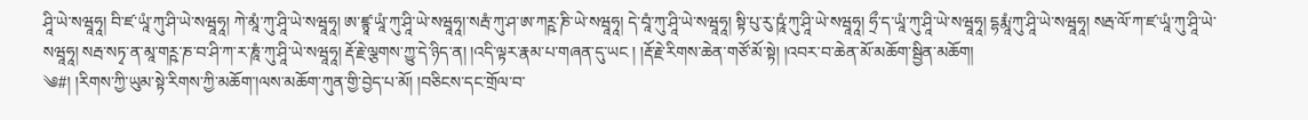ཤཱི་ཡེ་སཝཱཧཱ། བི་ཛ་ཡཱཾ་ཀུ་ཤི་ཡེ་སཝཱཧཱ། ཀེ་མཱཾ་ཀུ་ཤཱི་ཡེ་སཝཱཧཱ། ཨ་ཛྙཱ་ཡཱཾ་ཀུ་ཤཱི་ཡེ་སཝཱཧཱ།་སརྦཾ་ཀུ་ཤ་ཨ་ཀཪྵ་ཎི་ཡེ་སཝཱཧཱ། དེ་བཱཾ་ཀུ་ཤཱི་ཡེ་སཝཱཧཱ། སྟི་པུ་རུ་ཥཱཾ་ཀུ་ཤཱི་ཡེ་སཝཱཧཱ། ཧྲྀ་ད་ཡཱཾ་ཀུ་ཤཱི་ཡེ་སཝཱཧཱ། དྷརྨཱཾ་ཀུ་ཤཱི་ཡེ་སཝཱཧཱ། སརྦ་ལོ་ཀ་ཛ་ཡཱཾ་ཀུ་ཤཱི་ཡེ་སཝཱཧཱ། སརྦ་སཏྭ་ན་མཱ་གཪྵ་ཎ་བ་ཤི་ཀ་ར་ཎཱཾ་ཀུ་ཤཱི་ཡེ་སཝཱཧཱ། རྡོ་རྗེ་ལྕགས་ཀྱུ་དེ་ཉིད་ན། །འདི་ལྟར་རྣམ་པ་གཞན་དུ་ཡང ། །རྡོ་རྗེ་རིགས་ཆེན་གཙོ་མོ་སྟེ། །འབར་བ་ཆེན་མོ་མཆོག་སྦྱིན་མཆོག།
༄#། །རིགས་ཀྱི་ཡུམ་སྟེ་རིགས་ཀྱི་མཆོག་།ལས་མཆོག་ཀུན་གྱི་བྱེད་པ་མོ། །བཅིངས་དང་གྲོལ་བ་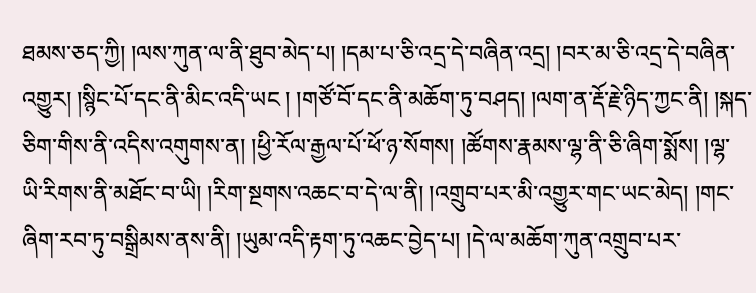ཐམས་ཅད་ཀྱི། །ལས་ཀུན་ལ་ནི་ཐུབ་མེད་པ། །དམ་པ་ཅི་འདྲ་དེ་བཞིན་འདྲ། །བར་མ་ཅི་འདྲ་དེ་བཞིན་འགྱུར། །སྙིང་པོ་དང་ནི་མིང་འདི་ཡང ། །གཙོ་བོ་དང་ནི་མཆོག་ཏུ་བཤད། །ལག་ན་རྡོ་རྗེ་ཉིད་ཀྱང་ནི། །སྐད་ཅིག་གིས་ནི་འདིས་འགུགས་ན། །ཕྱི་རོལ་རྒྱལ་པོ་ཕོ་ཉ་སོགས། །ཚོགས་རྣམས་ལྷ་ནི་ཅི་ཞིག་སྨོས། །ལྷ་ཡི་རིགས་ནི་མཐོང་བ་ཡི། །རིག་སྔགས་འཆང་བ་དེ་ལ་ནི། །འགྲུབ་པར་མི་འགྱུར་གང་ཡང་མེད། །གང་ཞིག་རབ་ཏུ་བསྒྲིམས་ནས་ནི། །ཡུམ་འདི་རྟག་ཏུ་འཆང་བྱེད་པ། །དེ་ལ་མཆོག་ཀུན་འགྲུབ་པར་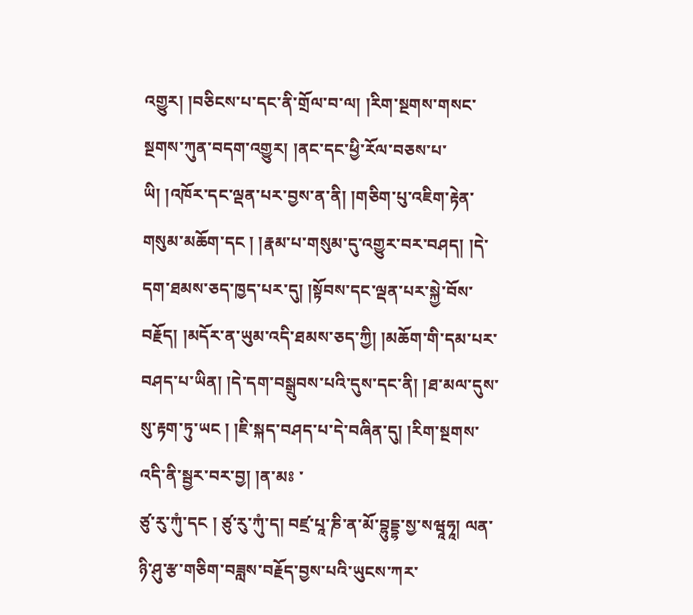འགྱུར། །བཅིངས་པ་དང་ནི་གྲོལ་བ་ལ། །རིག་སྔགས་གསང་སྔགས་ཀུན་བདག་འགྱུར། །ནང་དང་ཕྱི་རོལ་བཅས་པ་ཡི། །འཁོར་དང་ལྡན་པར་བྱས་ན་ནི། །གཅིག་པུ་འཇིག་རྟེན་གསུམ་མཆོག་དང ། །རྣམ་པ་གསུམ་དུ་འགྱུར་བར་བཤད། །དེ་དག་ཐམས་ཅད་ཁྱད་པར་དུ། །སྟོབས་དང་ལྡན་པར་སྐྱེ་བོས་བརྗོད། །མདོར་ན་ཡུམ་འདི་ཐམས་ཅད་ཀྱི། །མཆོག་གི་དམ་པར་བཤད་པ་ཡིན། །དེ་དག་བསྒྲུབས་པའི་དུས་དང་ནི། །ཐ་མལ་དུས་སུ་རྟག་ཏུ་ཡང ། །ཇི་སྐད་བཤད་པ་དེ་བཞིན་དུ། །རིག་སྔགས་འདི་ནི་སྦྱར་བར་བྱ། །ན་མཿ ་
ཙུ་རུ་ཀུཾ་དང ། ཙུ་རུ་ཀུཾ་ད། བཛྲ་པཱ་ཎི་ན་མོ་བྷུདྡྷ་སྱ་སཝཱཧཱ། ལན་ཉི་ཤུ་རྩ་གཅིག་བཟླས་བརྗོད་བྱས་པའི་ཡུངས་ཀར་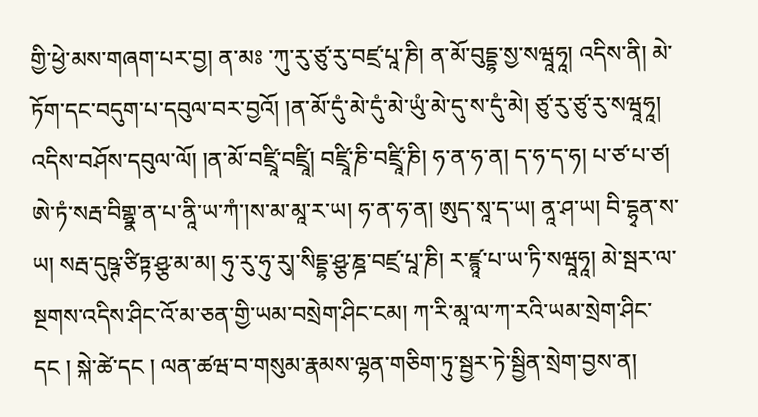གྱི་ཕྱེ་མས་གཞག་པར་བྱ། ན་མཿ ་ཀུ་རུ་ཙུ་རུ་བཛྲ་པཱ་ཎི། ན་མོ་བུདྡྷ་སྱ་སཝཱཧཱ། འདིས་ནི། མེ་ཏོག་དང་བདུག་པ་དབུལ་བར་བྱའོ། །ན་མོ་དུཾ་མེ་དུཾ་མེ་ཡུཾ་མེ་དུ་ས་དུཾ་མེ། ཙུ་རུ་ཙུ་རུ་སཝཱཧཱ། འདིས་བཤོས་དབུལ་ལོ། །ན་མོ་བཛྲཱི་བཛྲཱི། བཛྲཱི་ཎི་བཛྲཱི་ཎི། ཧ་ན་ཧ་ན། ད་ཧ་ད་ཧ། པ་ཙ་པ་ཙ། ཨེ་ཏཾ་སརྦ་བིགྷྣ་ན་པ་ནཱི་ཡ་ཀཾ་།ས་མ་མཱ་ར་ཡ། ཧ་ན་ཧ་ན། ཨུད་སཱ་ད་ཡ། ནཱ་ཤ་ཡ། བི་དྷྭན་ས་ཡ། སརྦ་དུཥྚ་ཙིཏྟ་ཤྩ་མ་མ། ཧུ་རུ་ཧུ་རུ།་སིདྡྷ་ཤྩ་ཎྜ་བཛྲ་པཱ་ཎི། ར་ཛྙཱ་པ་ཡ་ཏི་སཝཱཧཱ། མེ་སྦར་ལ་སྔགས་འདིས་ཤིང་འོ་མ་ཅན་གྱི་ཡམ་བསྲེག་ཤིང་ངམ། ཀ་རི་མཱ་ལ་ཀ་རའི་ཡམ་སྲེག་ཤིང་དང ། སྐེ་ཚེ་དང ། ལན་ཚཝ་བ་གསུམ་རྣམས་ལྷན་གཅིག་ཏུ་སྦྱར་ཏེ་སྦྱིན་སྲེག་བྱས་ན།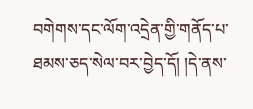བགེགས་དང་ལོག་འདྲེན་གྱི་གནོད་པ་ཐམས་ཅད་སེལ་བར་བྱེད་དོ། །དེ་ནས་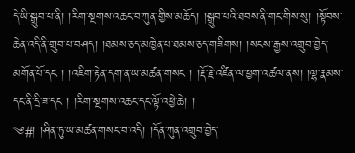དེ་ཡི་སྒྲུབ་པ་ནི། །རིག་སྔགས་འཆང་བ་ཀུན་གྱིས་མཆོད། །སྒྲུབ་པའི་ཐབས་ནི་གང་གིས་སུ། །སྟོབས་ཆེན་འདི་ནི་གྲུབ་པ་བཤད། །ཐམས་ཅད་མཁྱེན་པ་ཐམས་ཅད་གཟིགས། །སངས་རྒྱས་འགྲུབ་བྱེད་མགོན་པོ་དང ། །འཇིག་རྟེན་དག་ན་ཡ་མཚན་གསང ། །རྡོ་རྗེ་འཛིན་ལ་ཕྱག་འཚལ་ནས། །ལྷ་རྣམས་དང་ནི་དྲི་ཟ་དང ། །རིག་སྔགས་འཆང་དང་ལྟོ་འཕྱེ་ཆེ། །
༄#། །ཤིན་ཏུ་ཡ་མཚན་གསང་བ་འདི། །དོན་ཀུན་འགྲུབ་བྱེད་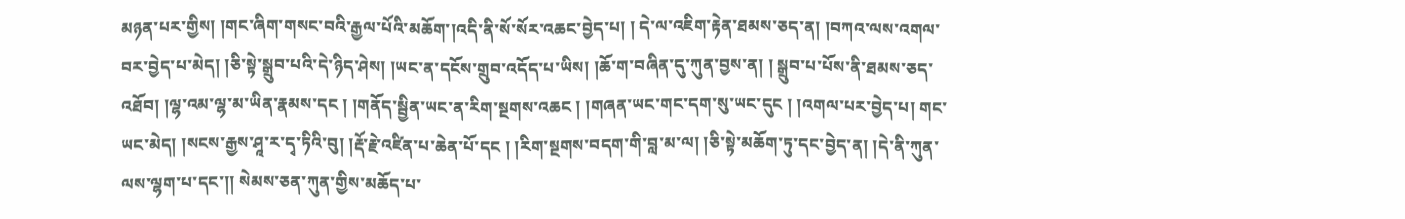མཉན་པར་གྱིས། །གང་ཞིག་གསང་བའི་རྒྱལ་པོའི་མཆོག་།འདི་ནི་སོ་སོར་འཆང་བྱེད་པ། ། དེ་ལ་འཇིག་རྟེན་ཐམས་ཅད་ན། །བཀའ་ལས་འགལ་བར་བྱེད་པ་མེད། །ཅི་སྟེ་སྒྲུབ་པའི་དེ་ཉིད་ཤེས། །ཡང་ན་དངོས་གྲུབ་འདོད་པ་ཡིས། །ཆོ་ག་བཞིན་དུ་ཀུན་བྱས་ན། ། སྒྲུབ་པ་པོས་ནི་ཐམས་ཅད་འཐོབ། །ལྷ་འམ་ལྷ་མ་ཡིན་རྣམས་དང ། །གནོད་སྦྱིན་ཡང་ན་རིག་སྔགས་འཆང ། །གཞན་ཡང་གང་དག་སུ་ཡང་དུང ། །འགལ་པར་བྱེད་པ། གང་ཡང་མེད། །སངས་རྒྱས་ཤཱ་ར་དྭ་ཏིའི་བུ། །རྡོ་རྗེ་འཛིན་པ་ཆེན་པོ་དང ། །རིག་སྔགས་བདག་གི་བླ་མ་ལ། །ཅི་སྟེ་མཆོག་ཏུ་དང་བྱེད་ན། །དེ་ནི་ཀུན་ལས་ལྷག་པ་དང་།། སེམས་ཅན་ཀུན་གྱིས་མཆོད་པ་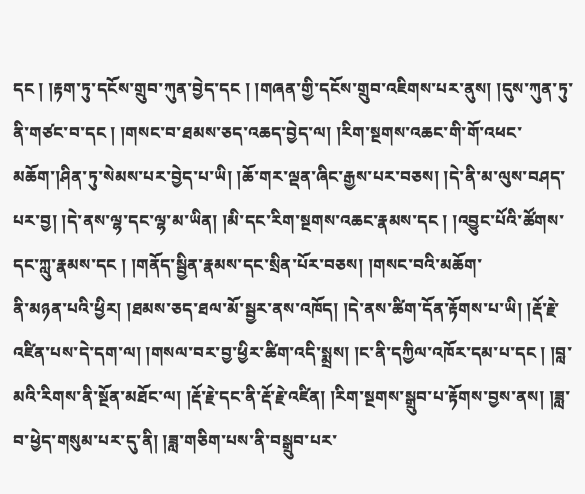དང ། །རྟག་ཏུ་དངོས་གྲུབ་ཀུན་བྱེད་དང ། །གཞན་གྱི་དངོས་གྲུབ་འཇིགས་པར་ནུས། །དུས་ཀུན་ཏུ་ནི་གཙང་བ་དང ། །གསང་བ་ཐམས་ཅད་འཆད་བྱེད་ལ། །རིག་སྔགས་འཆང་གི་གོ་འཕང་མཆོག་།ཤིན་ཏུ་སེམས་པར་བྱེད་པ་ཡི། །ཆོ་གར་ལྡན་ཞིང་རྒྱས་པར་བཅས། །དེ་ནི་མ་ལུས་བཤད་པར་བྱ། །དེ་ནས་ལྷ་དང་ལྷ་མ་ཡིན། །མི་དང་རིག་སྔགས་འཆང་རྣམས་དང ། །འབྱུང་པོའི་ཚོགས་དང་ཀླུ་རྣམས་དང ། །གནོད་སྦྱིན་རྣམས་དང་སྲིན་པོར་བཅས། །གསང་བའི་མཆོག་
ནི་མཉན་པའི་ཕྱིར། །ཐམས་ཅད་ཐལ་མོ་སྦྱར་ནས་འཁོད། །དེ་ནས་ཚིག་དོན་རྟོགས་པ་ཡི། །རྡོ་རྗེ་འཛིན་པས་དེ་དག་ལ། །གསལ་བར་བྱ་ཕྱིར་ཚིག་འདི་སྨྲས། །ང་ནི་དཀྱིལ་འཁོར་དམ་པ་དང ། །བླ་མའི་རིགས་ནི་སྔོན་མཐོང་ལ། །རྡོ་རྗེ་དང་ནི་རྡོ་རྗེ་འཛིན། །རིག་སྔགས་སྒྲུབ་པ་རྟོགས་བྱས་ནས། །ཟླ་བ་ཕྱེད་གསུམ་པར་དུ་ནི། །ཟླ་གཅིག་པས་ནི་བསྒྲུབ་པར་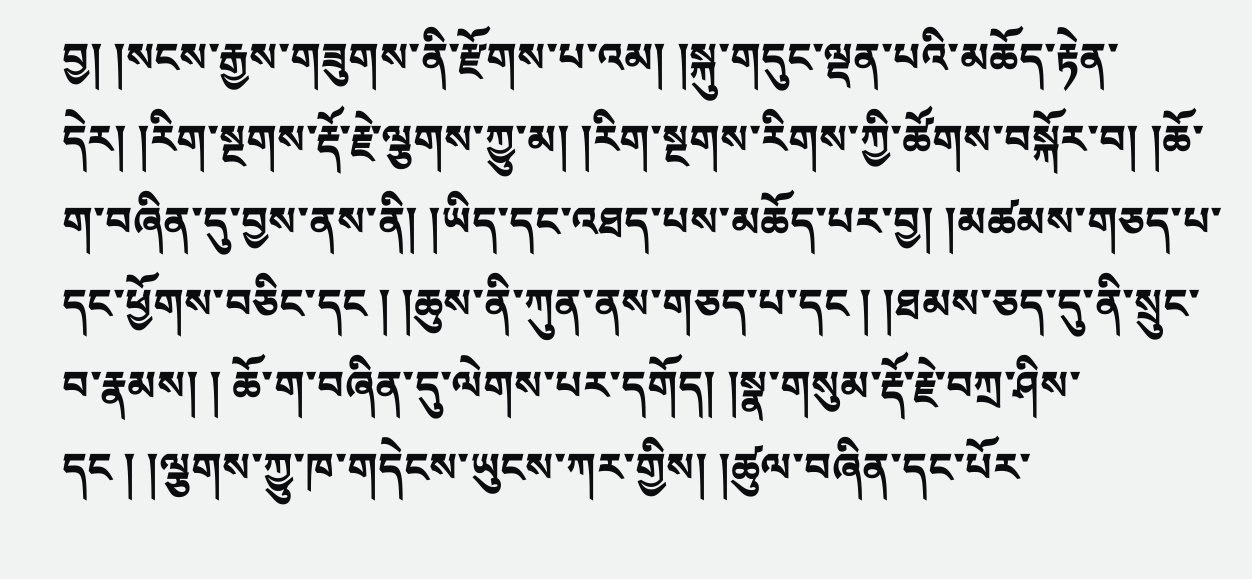བྱ། །སངས་རྒྱས་གཟུགས་ནི་རྫོགས་པ་འམ། །སྐུ་གདུང་ལྡན་པའི་མཆོད་རྟེན་དེར། །རིག་སྔགས་རྡོ་རྗེ་ལྕགས་ཀྱུ་མ། །རིག་སྔགས་རིགས་ཀྱི་ཚོགས་བསྐོར་བ། །ཆོ་ག་བཞིན་དུ་བྱས་ནས་ནི། །ཡིད་དང་འཐད་པས་མཆོད་པར་བྱ། །མཚམས་གཅད་པ་དང་ཕྱོགས་བཅིང་དང ། །ཆུས་ནི་ཀུན་ནས་གཅད་པ་དང ། །ཐམས་ཅད་དུ་ནི་སྲུང་བ་རྣམས། ། ཆོ་ག་བཞིན་དུ་ལེགས་པར་དགོད། །སྣ་གསུམ་རྡོ་རྗེ་བཀྲ་ཤིས་དང ། །ལྕགས་ཀྱུ་ཁ་གདེངས་ཡུངས་ཀར་གྱིས། །ཚུལ་བཞིན་དང་པོར་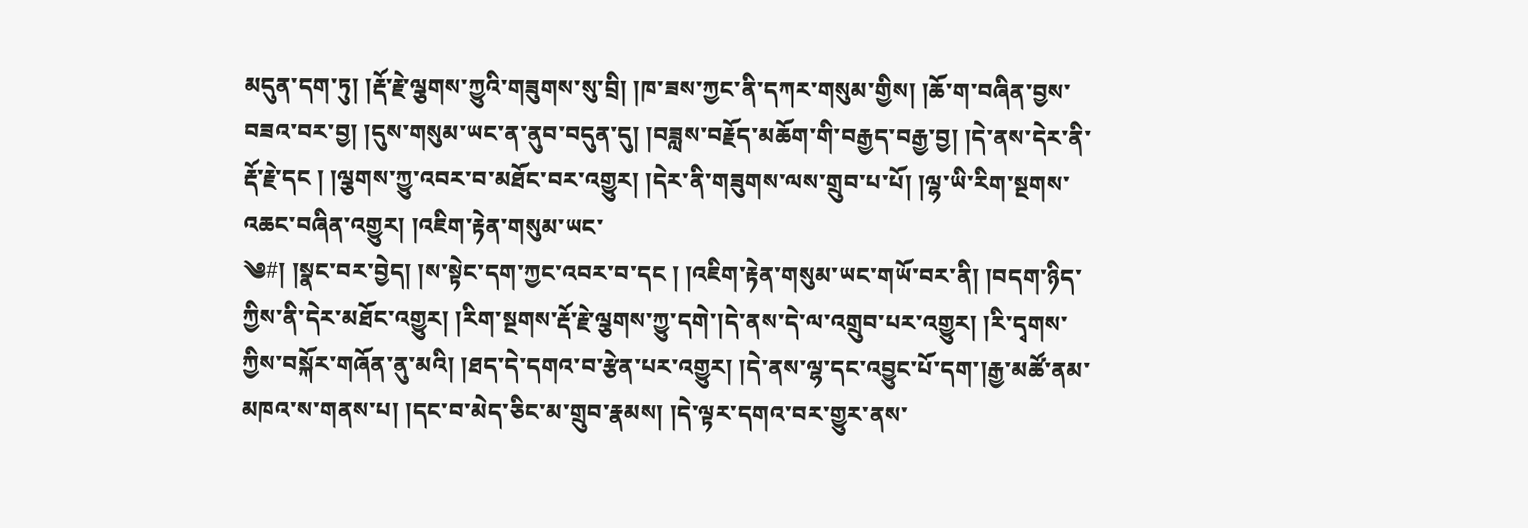མདུན་དག་ཏུ། །རྡོ་རྗེ་ལྕགས་ཀྱུའི་གཟུགས་སུ་བྲི། །ཁ་ཟས་ཀྱང་ནི་དཀར་གསུམ་གྱིས། །ཆོ་ག་བཞིན་བྱས་བཟའ་བར་བྱ། །དུས་གསུམ་ཡང་ན་ནུབ་བདུན་དུ། །བཟླས་བརྗོད་མཆོག་གི་བརྒྱད་བརྒྱ་བྱ། །དེ་ནས་དེར་ནི་རྡོ་རྗེ་དང ། །ལྕགས་ཀྱུ་འབར་བ་མཐོང་བར་འགྱུར། །དེར་ནི་གཟུགས་ལས་གྲུབ་པ་པོ། །ལྷ་ཡི་རིག་སྔགས་འཆང་བཞིན་འགྱུར། །འཇིག་རྟེན་གསུམ་ཡང་
༄#། །སྣང་བར་བྱེད། །ས་སྟེང་དག་ཀྱང་འབར་བ་དང ། །འཇིག་རྟེན་གསུམ་ཡང་གཡོ་བར་ནི། །བདག་ཉིད་ཀྱིས་ནི་དེར་མཐོང་འགྱུར། །རིག་སྔགས་རྡོ་རྗེ་ལྕགས་ཀྱུ་དགེ་།དེ་ནས་དེ་ལ་འགྲུབ་པར་འགྱུར། །རི་དྭགས་ཀྱིས་བསྐོར་གཞོན་ནུ་མའི། །ཐད་དེ་དགའ་བ་རྩེན་པར་འགྱུར། །དེ་ནས་ལྷ་དང་འབྱུང་པོ་དག་།རྒྱ་མཚོ་ནམ་མཁའ་ས་གནས་པ། །དང་བ་མེད་ཅིང་མ་གྲུབ་རྣམས། །དེ་ལྟར་དགའ་བར་གྱུར་ནས་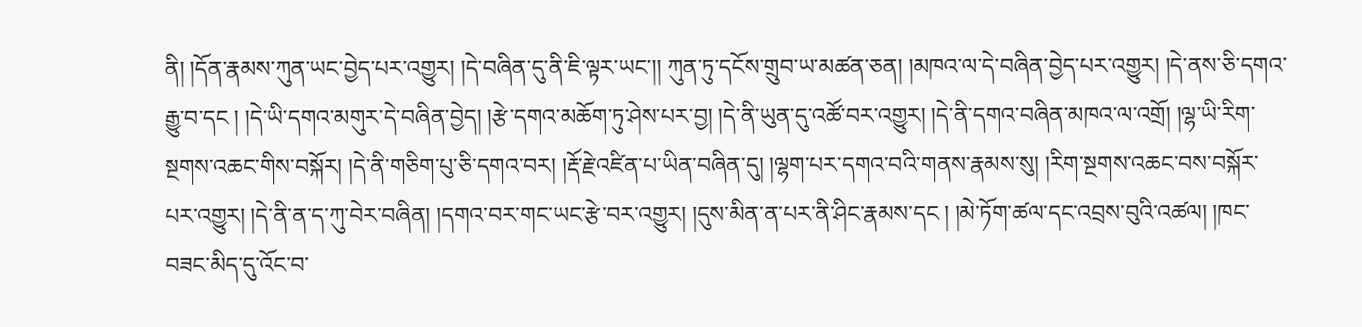ནི། །དོན་རྣམས་ཀུན་ཡང་བྱེད་པར་འགྱུར། །དེ་བཞིན་དུ་ནི་ཇི་ལྟར་ཡང་།། ཀུན་ཏུ་དངོས་གྲུབ་ཡ་མཚན་ཅན། །མཁའ་ལ་དེ་བཞིན་བྱེད་པར་འགྱུར། །དེ་ནས་ཅི་དགའ་རྒྱུ་བ་དང ། །དེ་ཡི་དགའ་མགུར་དེ་བཞིན་བྱེད། །རྩེ་དགའ་མཆོག་ཏུ་ཤེས་པར་བྱ། །དེ་ནི་ཡུན་དུ་འཚོ་བར་འགྱུར། །དེ་ནི་དགའ་བཞིན་མཁའ་ལ་འགྲོ། །ལྷ་ཡི་རིག་སྔགས་འཆང་གིས་བསྐོར། །དེ་ནི་གཅིག་པུ་ཅི་དགའ་བར། །རྡོ་རྗེ་འཛིན་པ་ཡིན་བཞིན་དུ། །ལྷག་པར་དགའ་བའི་གནས་རྣམས་སུ། །རིག་སྔགས་འཆང་བས་བསྐོར་པར་འགྱུར། །དེ་ནི་ན་ད་ཀུ་བེར་བཞིན། །དགའ་བར་གང་ཡང་རྩེ་བར་འགྱུར། །དུས་མིན་ན་པར་ནི་ཤིང་རྣམས་དང ། །མེ་ཏོག་ཚལ་དང་འབྲས་བུའི་འཚལ། །ཁང་བཟང་མིད་དུ་འོང་བ་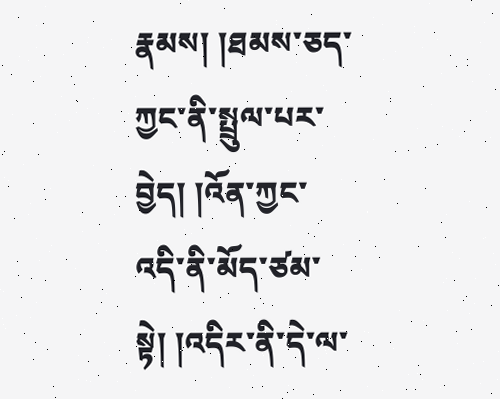རྣམས། །ཐམས་ཅད་ཀྱང་ནི་སྤྲུལ་པར་བྱེད། །འོན་ཀྱང་
འདི་ནི་མོད་ཙམ་སྟེ། །འདིར་ནི་དེ་ལ་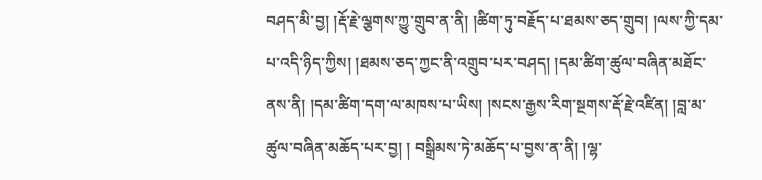བཤད་མི་བྱ། །རྡོ་རྗེ་ལྕགས་ཀྱུ་གྲུབ་ན་ནི། །ཚིག་ཏུ་བརྗོད་པ་ཐམས་ཅད་གྲུབ། །ལས་ཀྱི་དམ་པ་འདི་ཉིད་ཀྱིས། །ཐམས་ཅད་ཀྱང་ནི་འགྲུབ་པར་བཤད། །དམ་ཚིག་ཚུལ་བཞིན་མཐོང་ནས་ནི། །དམ་ཚིག་དག་ལ་མཁས་པ་ཡིས། །སངས་རྒྱས་རིག་སྔགས་རྡོ་རྗེ་འཛིན། །བླ་མ་ཚུལ་བཞིན་མཆོད་པར་བྱ། ། བསྒྲིམས་ཏེ་མཆོད་པ་བྱས་ན་ནི། །ལྷ་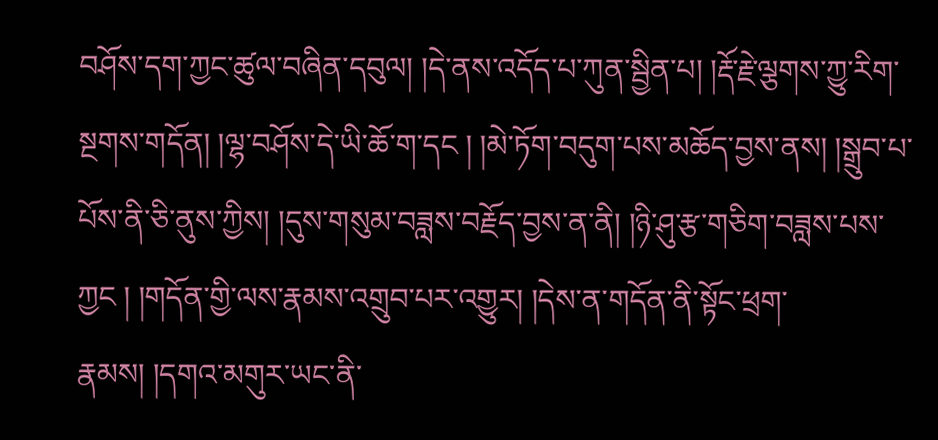བཤོས་དག་ཀྱང་ཚུལ་བཞིན་དབུལ། །དེ་ནས་འདོད་པ་ཀུན་སྦྱིན་པ། །རྡོ་རྗེ་ལྕགས་ཀྱུ་རིག་སྔགས་གདོན། །ལྷ་བཤོས་དེ་ཡི་ཆོ་ག་དང ། །མེ་ཏོག་བདུག་པས་མཆོད་བྱས་ནས། །སྒྲུབ་པ་པོས་ནི་ཅི་ནུས་ཀྱིས། །དུས་གསུམ་བཟླས་བརྗོད་བྱས་ན་ནི། །ཉི་ཤུ་རྩ་གཅིག་བཟླས་པས་ཀྱང ། །གདོན་གྱི་ལས་རྣམས་འགྲུབ་པར་འགྱུར། །དེས་ན་གདོན་ནི་སྟོང་ཕྲག་རྣམས། །དགའ་མགུར་ཡང་ནི་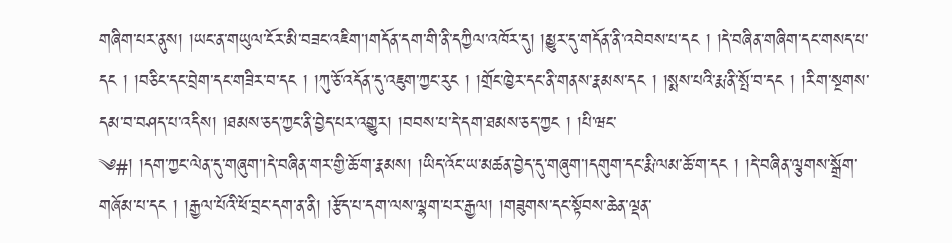གཞིག་པར་ནུས། །ཡང་ན་གཡུལ་ངོར་མི་བཟང་འཇིག་།གདོན་དག་གི་ནི་དཀྱིལ་འཁོར་དུ། །མྱུར་དུ་གདོན་ནི་འབེབས་པ་དང ། །དེ་བཞིན་གཞིག་དང་གསད་པ་དང ། །བཅིང་དང་བྲེག་དང་གཟིར་བ་དང ། །ཀུ་ཅོ་འདོན་དུ་འཇུག་ཀྱང་རུང ། །གྲོང་ཁྱེར་དང་ནི་གནས་རྣམས་དང ། །སྨས་པའི་རྨ་ནི་སྤོ་བ་དང ། །རིག་སྔགས་དམ་བ་བཤད་པ་འདིས། །ཐམས་ཅད་ཀྱང་ནི་བྱེད་པར་འགྱུར། །བབས་པ་དེ་དག་ཐམས་ཅད་ཀྱང ། །པི་ཝང་
༄#། །དག་ཀྱང་ལེན་དུ་གཞུག་།དེ་བཞིན་གར་གྱི་ཆོ་ག་རྣམས། །ཡིད་འོང་ཡ་མཚན་བྱེད་དུ་གཞུག་།དགུག་དང་རྨི་ལམ་ཆོ་ག་དང ། །དེ་བཞིན་ལྕགས་སྒྲོག་གཞོམ་པ་དང ། །རྒྱལ་པོའི་ཕོ་བྲང་དག་ན་ནི། །རྩོད་པ་དག་ལས་ལྷག་པར་རྒྱལ། །གཟུགས་དང་སྟོབས་ཆེན་ལྡན་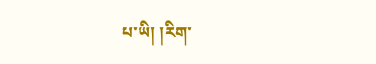པ་ཡི། །རིག་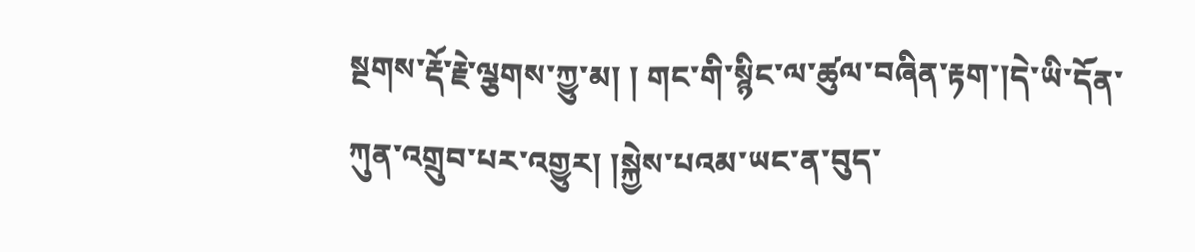སྔགས་རྡོ་རྗེ་ལྕགས་ཀྱུ་མ། ། གང་གི་སྙིང་ལ་ཚུལ་བཞིན་རྟག་།དེ་ཡི་དོན་ཀུན་འགྲུབ་པར་འགྱུར། །སྐྱེས་པའམ་ཡང་ན་བུད་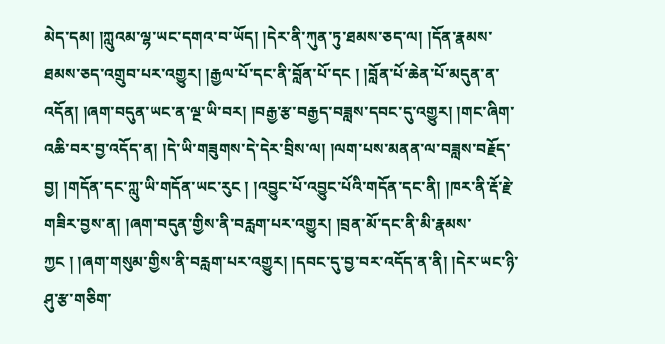མེད་དམ། །ཀླུའམ་ལྷ་ཡང་དགའ་བ་ཡོད། །དེར་ནི་ཀུན་ཏུ་ཐམས་ཅད་ལ། །དོན་རྣམས་ཐམས་ཅད་འགྲུབ་པར་འགྱུར། །རྒྱལ་པོ་དང་ནི་བློན་པོ་དང ། །བློན་པོ་ཆེན་པོ་མདུན་ན་འདོན། །ཞག་བདུན་ཡང་ན་ལྔ་ཡི་བར། །བརྒྱ་རྩ་བརྒྱད་བཟླས་དབང་དུ་འགྱུར། །གང་ཞིག་འཆི་བར་བྱ་འདོད་ན། །དེ་ཡི་གཟུགས་དེ་དེར་བྲིས་ལ། །ལག་པས་མནན་ལ་བཟླས་བརྗོད་བྱ། །གདོན་དང་ཀླུ་ཡི་གདོན་ཡང་རུང ། །འབྱུང་པོ་འབྱུང་པོའི་གདོན་དང་ནི། །ཁར་ནི་རྡོ་རྗེ་གཟིར་བྱས་ན། །ཞག་བདུན་གྱིས་ནི་བརླག་པར་འགྱུར། །བྲན་མོ་དང་ནི་མི་རྣམས་ཀྱང ། །ཞག་གསུམ་གྱིས་ནི་བརླག་པར་འགྱུར། །དབང་དུ་བྱ་བར་འདོད་ན་ནི། །དེར་ཡང་ཉི་ཤུ་རྩ་གཅིག་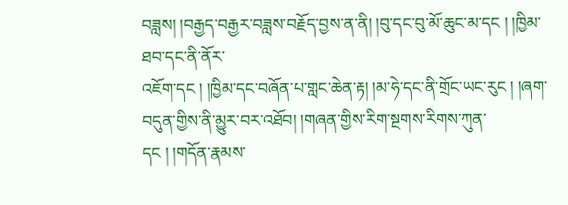བཟླས། །བརྒྱད་བརྒྱར་བཟླས་བརྗོད་བྱས་ན་ནི། །བུ་དང་བུ་མོ་ཆུང་མ་དང ། །ཁྱིམ་ཐབ་དང་ནི་ནོར་
འཇོག་དང ། །ཁྱིམ་དང་བཞོན་པ་གླང་ཆེན་རྟ། །མ་ཧེ་དང་ནི་གྲོང་ཡང་རུང ། །ཞག་བདུན་གྱིས་ནི་མྱུར་བར་འཐོབ། །གཞན་གྱིས་རིག་སྔགས་རིགས་ཀུན་དང ། །གདོན་རྣམས་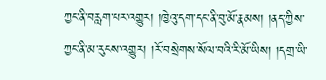ཀྱང་ནི་བརླག་པར་འགྱུར། །ཁྱེའུ་དག་དང་ནི་བུ་མོ་རྣམས། །ནད་ཀྱིས་ཀྱང་ནི་མ་རུངས་འགྱུར། །རོ་བསྲེགས་སོལ་བའི་རི་མོ་ཡིས། །དགྲ་ཡི་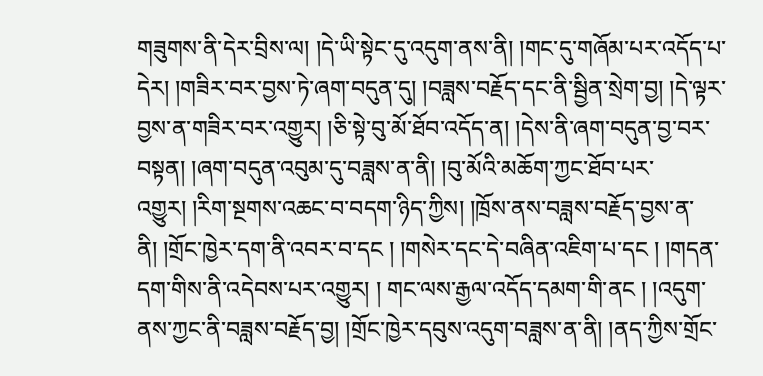གཟུགས་ནི་དེར་བྲིས་ལ། །དེ་ཡི་སྟེང་དུ་འདུག་ནས་ནི། །གང་དུ་གཞོམ་པར་འདོད་པ་དེར། །གཟིར་བར་བྱས་ཏེ་ཞག་བདུན་དུ། །བཟླས་བརྗོད་དང་ནི་སྦྱིན་སྲེག་བྱ། །དེ་ལྟར་བྱས་ན་གཟིར་བར་འགྱུར། །ཅི་སྟེ་བུ་མོ་ཐོབ་འདོད་ན། །དེས་ནི་ཞག་བདུན་བྱ་བར་བསྟན། །ཞག་བདུན་འབུམ་དུ་བཟླས་ན་ནི། །བུ་མོའི་མཆོག་ཀྱང་ཐོབ་པར་འགྱུར། །རིག་སྔགས་འཆང་བ་བདག་ཉིད་ཀྱིས། །ཁྲོས་ནས་བཟླས་བརྗོད་བྱས་ན་ནི། །གྲོང་ཁྱེར་དག་ནི་འབར་བ་དང ། །གསེར་དང་དེ་བཞིན་འཇིག་པ་དང ། །གདན་དག་གིས་ནི་འདེབས་པར་འགྱུར། ། གང་ལས་རྒྱལ་འདོད་དམག་གི་ནང ། །འདུག་ནས་ཀྱང་ནི་བཟླས་བརྗོད་བྱ། །གྲོང་ཁྱེར་དབུས་འདུག་བཟླས་ན་ནི། །ནད་ཀྱིས་གྲོང་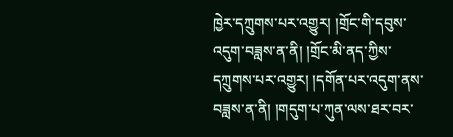ཁྱེར་དཀྲུགས་པར་འགྱུར། །གྲོང་གི་དབུས་འདུག་བཟླས་ན་ནི། །གྲོང་མི་ནད་ཀྱིས་དཀྲུགས་པར་འགྱུར། །དགོན་པར་འདུག་ནས་བཟླས་ན་ནི། །གདུག་པ་ཀུན་ལས་ཐར་བར་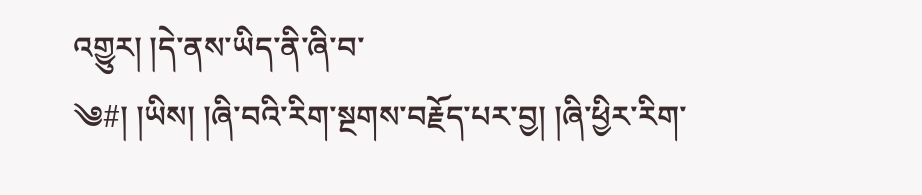འགྱུར། །དེ་ནས་ཡིད་ནི་ཞི་བ་
༄#། །ཡིས། །ཞི་བའི་རིག་སྔགས་བརྗོད་པར་བྱ། །ཞི་ཕྱིར་རིག་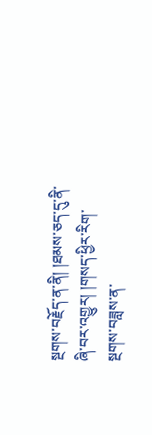སྔགས་བརྗོད་ན་ནི། །ཐམས་ཅད་དུ་ནི་ཞི་བར་འགྱུར། །གསད་ཕྱིར་རིག་སྔགས་བཟླས་ན་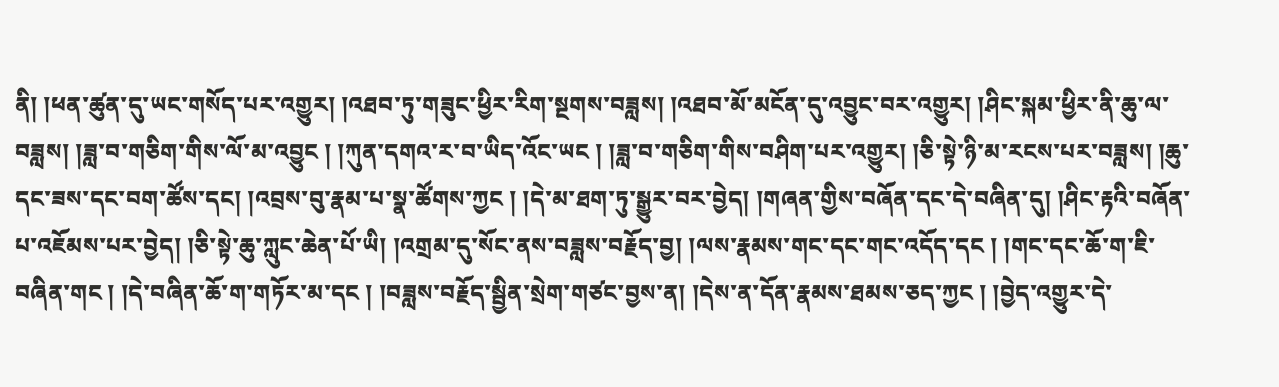ནི། །ཕན་ཚུན་དུ་ཡང་གསོད་པར་འགྱུར། །འཐབ་ཏུ་གཟུང་ཕྱིར་རིག་སྔགས་བཟླས། །འཐབ་མོ་མངོན་དུ་འབྱུང་བར་འགྱུར། །ཤིང་སྐམ་ཕྱིར་ནི་ཆུ་ལ་བཟླས། །ཟླ་བ་གཅིག་གིས་ལོ་མ་འབྱུང ། །ཀུན་དགའ་ར་བ་ཡིད་འོང་ཡང ། །ཟླ་བ་གཅིག་གིས་བཤིག་པར་འགྱུར། །ཅི་སྟེ་ཉི་མ་རངས་པར་བཟླས། །ཆུ་དང་ཟས་དང་བག་ཚོས་དང། །འབྲས་བུ་རྣམ་པ་སྣ་ཚོགས་ཀྱང ། །དེ་མ་ཐག་ཏུ་སྒྱུར་བར་བྱེད། །གཞན་གྱིས་བཞོན་དང་དེ་བཞིན་དུ། །ཤིང་རྟའི་བཞོན་པ་འཇོམས་པར་བྱེད། །ཅི་སྟེ་ཆུ་ཀླུང་ཆེན་པོ་ཡི། །འགྲམ་དུ་སོང་ནས་བཟླས་བརྗོད་བྱ། །ལས་རྣམས་གང་དང་གང་འདོད་དང ། །གང་དང་ཆོ་ག་ཇི་བཞིན་གང ། །དེ་བཞིན་ཆོ་ག་གཏོར་མ་དང ། །བཟླས་བརྗོད་སྦྱིན་སྲེག་གཙང་བྱས་ན། །དེས་ན་དོན་རྣམས་ཐམས་ཅད་ཀྱང ། །བྱེད་འགྱུར་དེ་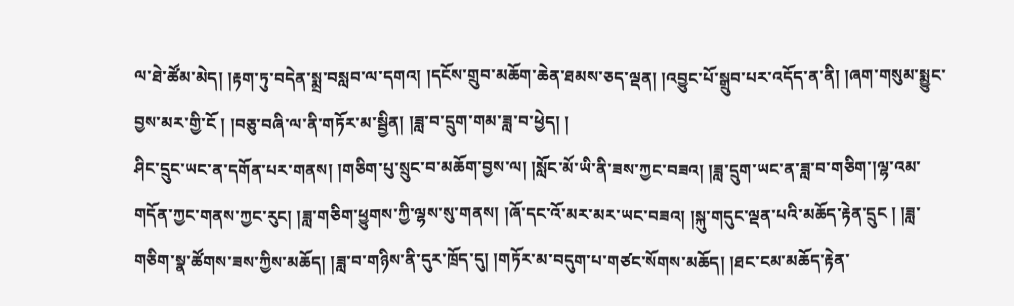ལ་ཐེ་ཚོམ་མེད། །རྟག་ཏུ་བདེན་སྨྲ་བསླབ་ལ་དགའ། །དངོས་གྲུབ་མཆོག་ཆེན་ཐམས་ཅད་ལྡན། །འབྱུང་པོ་སྒྲུབ་པར་འདོད་ན་ནི། །ཞག་གསུམ་སྨྱུང་བྱས་མར་གྱི་ངོ ། །བཅུ་བཞི་ལ་ནི་གཏོར་མ་སྦྱིན། །ཟླ་བ་དྲུག་གམ་ཟླ་བ་ཕྱེད། །
ཤིང་དྲུང་ཡང་ན་དགོན་པར་གནས། །གཅིག་པུ་སྲུང་བ་མཆོག་བྱས་ལ། །སློང་མོ་ཡི་ནི་ཟས་ཀྱང་བཟའ། །ཟླ་དྲུག་ཡང་ན་ཟླ་བ་གཅིག་།ལྷ་འམ་གདོན་ཀྱང་གནས་ཀྱང་རུང། །ཟླ་གཅིག་ཕྱུགས་ཀྱི་ལྷས་སུ་གནས། །ཞོ་དང་འོ་མར་མར་ཡང་བཟའ། །སྐུ་གདུང་ལྡན་པའི་མཆོད་རྟེན་དྲུང ། །ཟླ་གཅིག་སྣ་ཚོགས་ཟས་ཀྱིས་མཆོད། །ཟླ་བ་གཉིས་ནི་དུར་ཁྲོད་དུ། །གཏོར་མ་བདུག་པ་གཙང་སོགས་མཆོད། །ཐང་ངམ་མཆོད་རྟེན་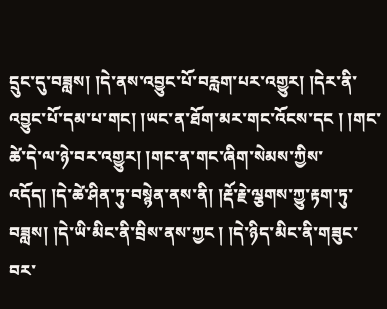དྲུང་དུ་བཟླས། །དེ་ནས་འབྱུང་པོ་བརླག་པར་འགྱུར། །དེར་ནི་འབྱུང་པོ་དམ་པ་གང། །ཡང་ན་ཐོག་མར་གང་འོངས་དང ། །གང་ཚེ་དེ་ལ་ཉེ་བར་འགྱུར། །གང་ན་གང་ཞིག་སེམས་ཀྱིས་འདོད། །དེ་ཚེ་ཤིན་ཏུ་བསྙེན་ནས་ནི། །རྡོ་རྗེ་ལྕགས་ཀྱུ་རྟག་ཏུ་བཟླས། །དེ་ཡི་མིང་ནི་བྲིས་ནས་ཀྱང ། །དེ་ཉིད་མིང་ནི་གཟུང་བར་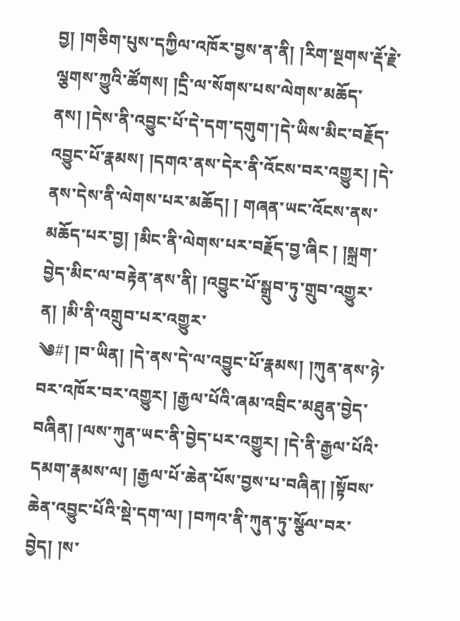བྱ། །གཅིག་པུས་དཀྱིལ་འཁོར་བྱས་ན་ནི། །རིག་སྔགས་རྡོ་རྗེ་ལྕགས་ཀྱུའི་ཚོགས། །དྲི་ལ་སོགས་པས་ལེགས་མཆོད་ནས། །དེས་ནི་འབྱུང་པོ་དེ་དག་དགུག་།དེ་ཡིས་མིང་བརྗོད་འབྱུང་པོ་རྣམས། །དགའ་ནས་དེར་ནི་འོངས་བར་འགྱུར། །དེ་ནས་དེས་ནི་ལེགས་པར་མཆོད། ། གཞན་ཡང་འོངས་ནས་མཆོད་པར་བྱ། །མིང་ནི་ལེགས་པར་བརྗོད་བྱ་ཞིང ། །སྐྲག་བྱེད་མིང་ལ་བརྟེན་ནས་ནི། །འབྱུང་པོ་སྒྲུབ་ཏུ་གྲུབ་འགྱུར་ན། །མི་ནི་འགྲུབ་པར་འགྱུར་
༄#། །བ་ཡིན། །དེ་ནས་དེ་ལ་འབྱུང་པོ་རྣམས། །ཀུན་ནས་ཉེ་བར་འཁོར་བར་འགྱུར། །རྒྱལ་པོའི་ཞམ་འབྲིང་མཐུན་བྱེད་བཞིན། །ལས་ཀུན་ཡང་ནི་བྱེད་པར་འགྱུར། །དེ་ནི་རྒྱལ་པོའི་དམག་རྣམས་ལ། །རྒྱལ་པོ་ཆེན་པོས་བྱས་པ་བཞིན། །སྟོབས་ཆེན་འབྱུང་པོའི་སྡེ་དག་ལ། །བཀའ་ནི་ཀུན་ཏུ་སྩོལ་བར་བྱེད། །ས་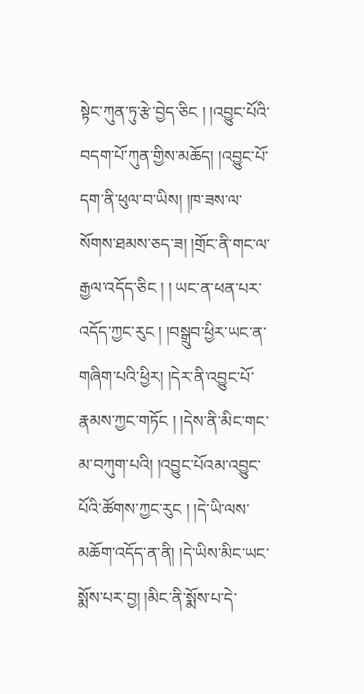སྟེང་ཀུན་ཏུ་རྩེ་བྱེད་ཅིང ། །འབྱུང་པོའི་བདག་པོ་ཀུན་གྱིས་མཆོད། །འབྱུང་པོ་དག་ནི་ཕུལ་བ་ཡིས། །ཁ་ཟས་ལ་སོགས་ཐམས་ཅད་ཟ། །གྲོང་ནི་གང་ལ་རྒྱལ་འདོད་ཅིང ། ། ཡང་ན་ཕན་པར་འདོད་ཀྱང་རུང ། །བསྒྲུབ་ཕྱིར་ཡང་ན་གཞིག་པའི་ཕྱིར། །དེར་ནི་འབྱུང་པོ་རྣམས་ཀྱང་གཏོང ། །དེས་ནི་མིང་གང་མ་བཀུག་པའི། །འབྱུང་པོའམ་འབྱུང་པོའི་ཚོགས་ཀྱང་རུང ། །དེ་ཡི་ལས་མཆོག་འདོད་ན་ནི། །དེ་ཡིས་མིང་ཡང་སྨོས་པར་བྱ། །མིང་ནི་སྨོས་པ་དེ་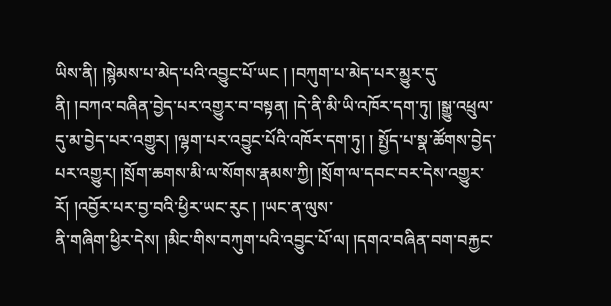ཡིས་ནི། །སྙེམས་པ་མེད་པའི་འབྱུང་པོ་ཡང ། །བཀུག་པ་མེད་པར་མྱུར་དུ་ནི། །བཀའ་བཞིན་བྱེད་པར་འགྱུར་བ་བསྟན། །དེ་ནི་མི་ཡི་འཁོར་དག་ཏུ། །སྒྱུ་འཕྲུལ་དུ་མ་བྱེད་པར་འགྱུར། །ལྷག་པར་འབྱུང་པོའི་འཁོར་དག་ཏུ། ། སྤྱོད་པ་སྣ་ཚོགས་བྱེད་པར་འགྱུར། །སྲོག་ཆགས་མི་ལ་སོགས་རྣམས་ཀྱི། །སྲོག་ལ་དབང་བར་དེས་འགྱུར་རོ། །འབྱོར་པར་བྱ་བའི་ཕྱིར་ཡང་རུང ། །ཡང་ན་ལུས་
ནི་གཞིག་ཕྱིར་དེས། །མིང་གིས་བཀུག་པའི་འབྱུང་པོ་ལ། །དགའ་བཞིན་བག་བརྐྱང་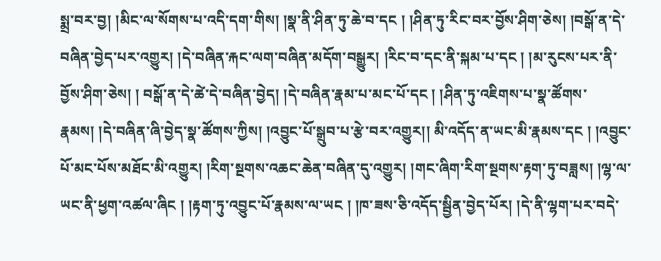སྨྲ་བར་བྱ། །མིང་ལ་སོགས་པ་འདི་དག་གིས། །སྣ་ནི་ཤིན་ཏུ་ཆེ་བ་དང ། །ཤིན་ཏུ་རིང་བར་བྱོས་ཤིག་ཅེས། །བསྒོ་ན་དེ་བཞིན་བྱེད་པར་འགྱུར། །དེ་བཞིན་རྐང་ལག་བཞིན་མདོག་བསྒྱུར། །རིང་བ་དང་ནི་སྐམ་པ་དང ། །མ་རུངས་པར་ནི་བྱོས་ཤིག་ཅེས། ། བསྒོ་ན་དེ་ཚེ་དེ་བཞིན་བྱེད། །དེ་བཞིན་རྣམ་པ་མང་པོ་དང ། །ཤིན་ཏུ་འཇིགས་པ་སྣ་ཚོགས་རྣམས། །དེ་བཞིན་ཞི་བྱེད་སྣ་ཚོགས་ཀྱིས། །འབྱུང་པོ་སྒྲུབ་པ་རྩེ་བར་འགྱུར།། མི་འདོད་ན་ཡང་མི་རྣམས་དང ། །འབྱུང་པོ་མང་པོས་མཐོང་མི་འགྱུར། །རིག་སྔགས་འཆང་ཆེན་བཞིན་དུ་འགྱུར། །གང་ཞིག་རིག་སྔགས་རྟག་ཏུ་བཟླས། །ལྷ་ལ་ཡང་ནི་ཕྱག་འཚལ་ཞིང ། །རྟག་ཏུ་འབྱུང་པོ་རྣམས་ལ་ཡང ། །ཁ་ཟས་ཅི་འདོད་སྦྱིན་བྱེད་པོར། །དེ་ནི་ལྷག་པར་བདེ་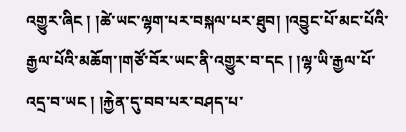འགྱུར་ཞིང ། །ཚེ་ཡང་ལྷག་པར་བསྐལ་པར་ཐུབ། །འབྱུང་པོ་མང་པོའི་རྒྱལ་པོའི་མཆོག་།གཙོ་བོར་ཡང་ནི་འགྱུར་བ་དང ། །ལྷ་ཡི་རྒྱལ་པོ་འདྲ་བ་ཡང ། །རྐྱེན་དུ་བབ་པར་བཤད་པ་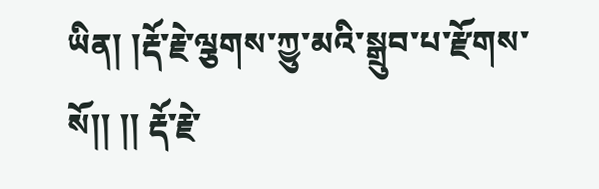ཡིན། །རྡོ་རྗེ་ལྕགས་ཀྱུ་མའི་སྒྲུབ་པ་རྫོགས་སོ།། །། རྡོ་རྗེ་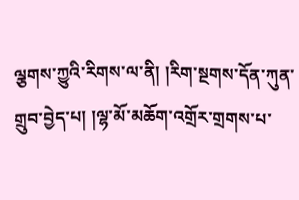ལྕགས་ཀྱུའི་རིགས་ལ་ནི། །རིག་སྔགས་དོན་ཀུན་གྲུབ་བྱེད་པ། །ལྷ་མོ་མཆོག་འགྲོར་གྲགས་པ་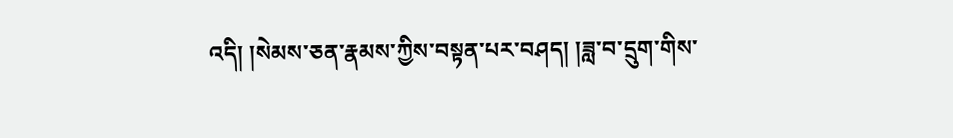འདི། །སེམས་ཅན་རྣམས་ཀྱིས་བསྟན་པར་བཤད། །ཟླ་བ་དྲུག་གིས་